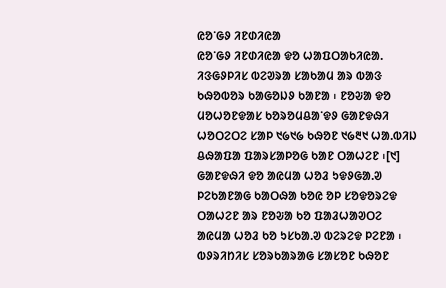ᱭᱚᱸᱜᱽ ᱤᱱᱰᱤᱭᱟ
ᱭᱚᱸᱜᱽ ᱤᱱᱰᱤᱭᱟ ᱫᱚ ᱦᱟᱯᱛᱟᱠᱤᱭᱟ. ᱤᱝᱜᱽᱞᱤᱥ ᱵᱮᱣᱨᱟ ᱥᱟᱠᱟᱢ ᱟᱨ ᱵᱟᱝ ᱠᱷᱚᱵᱚᱨ ᱠᱟᱜᱚᱡᱽ ᱠᱟᱱᱟ ᱾ ᱱᱚᱶᱟ ᱫᱚ ᱢᱚᱦᱚᱱᱫᱟᱥ ᱠᱚᱨᱚᱢᱪᱟᱸᱫᱽ ᱜᱟᱱᱫᱷᱤ ᱦᱚᱛᱮᱛᱮ ᱥᱟᱞ ᱑᱙᱑᱙ ᱠᱷᱚᱱ ᱑᱙᱓᱑ ᱦᱟ.ᱵᱤᱡ ᱪᱷᱟᱯᱟ ᱯᱟᱨᱥᱟᱞᱚᱜ ᱠᱟᱱ ᱛᱟᱦᱮᱱ ᱾[᱑] ᱜᱟᱱᱫᱷᱤ ᱫᱚ ᱟᱭᱢᱟ ᱦᱚᱲ ᱩᱫᱽᱜᱟ.ᱣ ᱞᱮᱠᱟᱱᱟᱜ ᱠᱟᱛᱷᱟ ᱠᱚᱭ ᱚᱞ ᱥᱚᱫᱚᱨᱮᱫ ᱛᱟᱦᱮᱱ ᱟᱨ ᱱᱚᱶᱟ ᱠᱚ ᱯᱟᱲᱦᱟᱣᱛᱮ ᱟᱭᱢᱟ ᱦᱚᱲ ᱠᱚ ᱩᱥᱠᱟ.ᱣ ᱵᱮᱨᱮᱫ ᱞᱮᱱᱟ ᱾ ᱵᱽᱨᱤᱴᱤᱥ ᱥᱚᱨᱠᱟᱨᱟᱜ ᱥᱟᱥᱚᱱ ᱠᱷᱚᱱ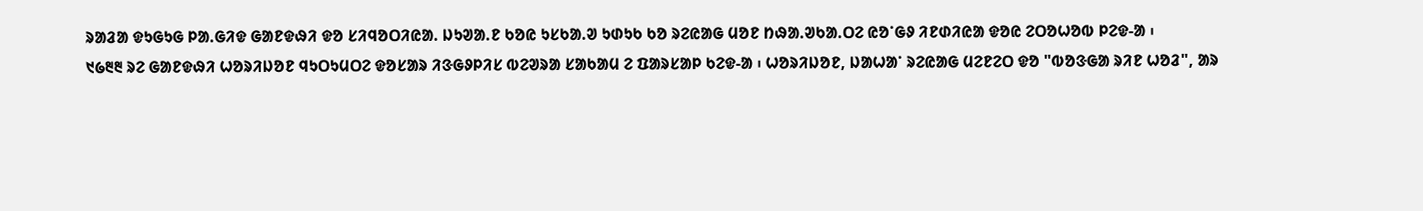ᱨᱟᱲᱟ ᱫᱩᱜᱩᱜ ᱞᱟ.ᱜᱤᱫ ᱜᱟᱱᱫᱷᱤ ᱫᱚ ᱥᱤᱧᱚᱛᱤᱭᱟ. ᱡᱩᱣᱟ.ᱱ ᱠᱚᱭ ᱩᱥᱠᱟ.ᱣ ᱩᱰᱩᱠ ᱠᱚ ᱨᱮᱭᱟᱜ ᱢᱚᱱ ᱴᱷᱟ.ᱣᱠᱟ.ᱛᱮ ᱭᱚᱸᱜᱽ ᱤᱱᱰᱤᱭᱟ ᱫᱚᱭ ᱮᱛᱚᱦᱚᱵ ᱞᱮᱫ-ᱟ ᱾
᱑᱙᱓᱓ ᱨᱮ ᱜᱟᱱᱫᱷᱤ ᱦᱚᱨᱤᱡᱚᱱ ᱧᱩᱛᱩᱢᱛᱮ ᱫᱚᱥᱟᱨ ᱤᱝᱜᱽᱞᱤᱥ ᱵᱮᱣᱨᱟ ᱥᱟᱠᱟᱢ ᱮ ᱯᱟᱨᱥᱟᱞ ᱠᱮᱫ-ᱟ ᱾ ᱦᱚᱨᱤᱡᱚᱱ, ᱡᱟᱦᱟᱸ ᱨᱮᱭᱟᱜ ᱢᱮᱱᱮᱛ ᱫᱚ "ᱵᱚᱝᱜᱟ ᱨᱤᱱ ᱦᱚᱲ", ᱟᱨ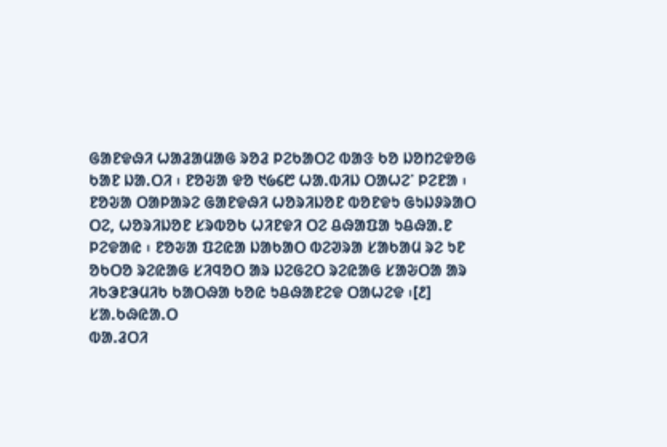ᱜᱟᱱᱫᱷᱤ ᱦᱟᱲᱟᱢᱟᱜ ᱨᱚᱲ ᱞᱮᱠᱟᱛᱮ ᱵᱟᱝ ᱠᱚ ᱡᱚᱴᱮᱫᱚᱜ ᱠᱟᱱ ᱡᱟ.ᱛᱤ ᱾ ᱱᱚᱶᱟ ᱫᱚ ᱑᱙᱔᱘ ᱦᱟ.ᱵᱤᱡ ᱛᱟᱦᱮᱸ ᱞᱮᱱᱟ ᱾ ᱱᱚᱶᱟ ᱛᱟᱞᱟᱨᱮ ᱜᱟᱱᱫᱷᱤ ᱦᱚᱨᱤᱡᱚᱱ ᱵᱚᱱᱫᱩ ᱜᱩᱡᱽᱨᱟᱛ ᱛᱮ, ᱦᱚᱨᱤᱡᱚᱱ ᱥᱨᱵᱚᱠ ᱦᱤᱱᱫᱤ ᱛᱮ ᱪᱷᱟᱯᱟ ᱩᱪᱷᱟ.ᱱ ᱞᱮᱫᱟᱭ ᱾ ᱱᱚᱶᱟ ᱯᱮᱭᱟ ᱡᱟᱠᱟᱛ ᱵᱮᱣᱨᱟ ᱥᱟᱠᱟᱢ ᱨᱮ ᱩᱱ ᱚᱠᱛᱚ ᱨᱮᱭᱟᱜ ᱥᱤᱧᱚᱛ ᱟᱨ ᱡᱮᱜᱮᱛ ᱨᱮᱭᱟᱜ ᱥᱟᱶᱛᱟ ᱟᱨ ᱤᱠᱳᱱᱳᱢᱤᱠ ᱠᱟᱛᱷᱟ ᱠᱚᱭ ᱩᱪᱷᱟᱱᱮᱫ ᱛᱟᱦᱮᱫ ᱾[᱒]
ᱥᱟ.ᱠᱷᱭᱟ.ᱛ
ᱵᱟ.ᱲᱛᱤ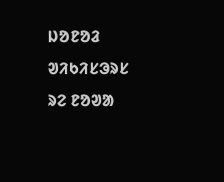ᱡᱚᱱᱚᱲ
ᱣᱤᱠᱤᱥᱳᱨᱥ ᱨᱮ ᱱᱚᱣᱟ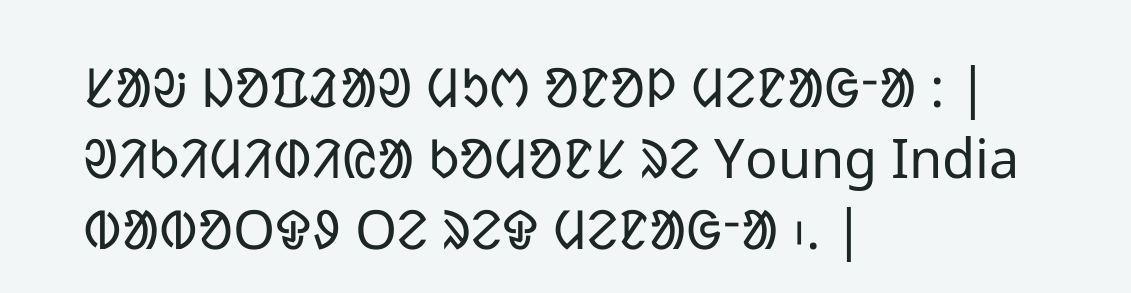ᱥᱟᱶ ᱡᱚᱯᱲᱟᱣ ᱢᱩᱬ ᱚᱱᱚᱞ ᱢᱮᱱᱟᱜᱼᱟ : |
ᱣᱤᱠᱤᱢᱤᱰᱤᱭᱟ ᱠᱚᱢᱚᱱᱥ ᱨᱮ Young India ᱵᱟᱵᱚᱛᱫᱽ ᱛᱮ ᱨᱮᱫ ᱢᱮᱱᱟᱜᱼᱟ ᱾. |